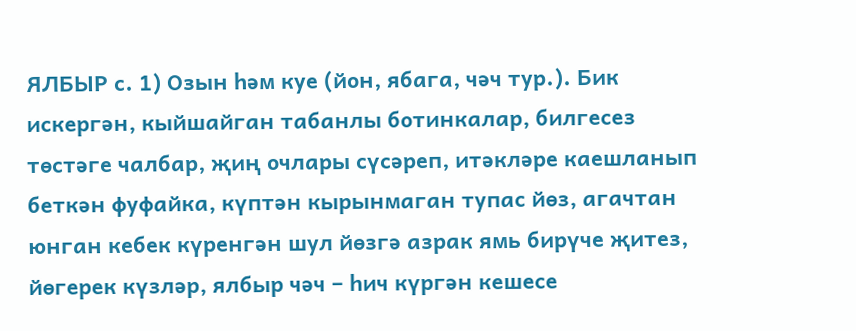ЯЛБЫР с. 1) Озын һәм куе (йон, ябага, чәч тур.). Бик искергән, кыйшайган табанлы ботинкалар, билгесез төстәге чалбар, җиң очлары сүсәреп, итәкләре каешланып беткән фуфайка, күптән кырынмаган тупас йөз, агачтан юнган кебек күренгән шул йөзгә азрак ямь бирүче җитез, йөгерек күзләр, ялбыр чәч – һич күргән кешесе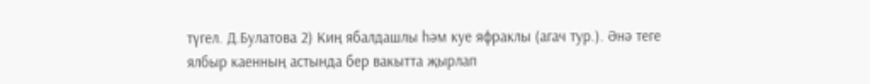түгел. Д.Булатова 2) Киң ябалдашлы һәм куе яфраклы (агач тур.). Әнә теге ялбыр каенның астында бер вакытта җырлап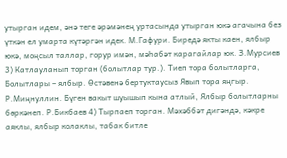утырган идем, әнә теге әрәмәнең уртасында утырган юкә агачына без үткән ел умарта күтәргән идек. М.Гафури. Биредә якты каен, ялбыр юкә, моңсыл таллар, горур имән, мәһабәт карагайлар юк. З.Мурсиев 3) Катлауланып торган (болытлар тур.). Тиеп тора болытларга, Болытлары – ялбыр. Өстәвенә бертуктаусыз Явып тора яңгыр. Р.Миңнуллин. Бүген вакыт шуышып кына атлый, Ялбыр болытларны бөркәнеп. Р.Бикбаев 4) Тырпаеп торган. Мәхәббәт дигәндә, кәкре аяклы, ялбыр колаклы, табак битле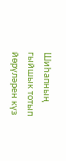Шиһапның гыйшык тотып йөрүләрен күз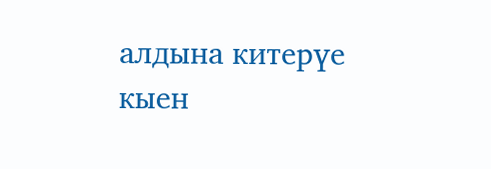алдына китерүе кыен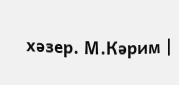хәзер. М.Кәрим |